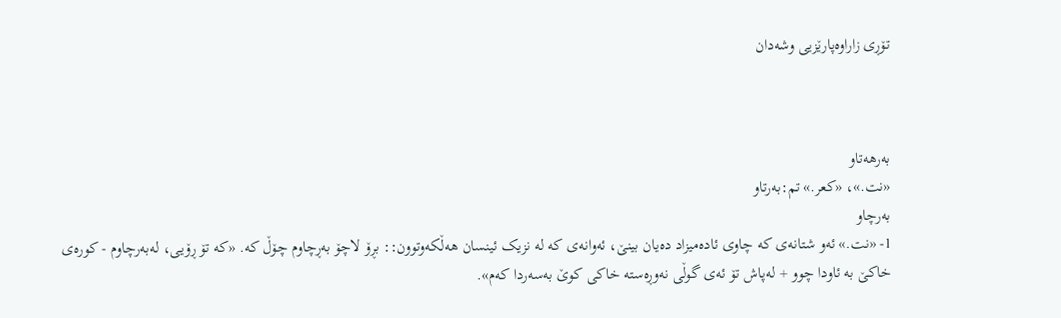تۆڕی زاراوەپارێزیی وشەدان



بەرهەتاو
«نت.»، «کعر.» تم:بەرتاو
بەرچاو
1- «نت.» ئەو شتانەی که چاوی ئادەمیزاد دەیان بینێ، ئەوانەی که له نزیک ئینسان هەڵکەوتوون:: بڕۆ لاچۆ بەڕچاوم چۆڵ کە. «که تۆ ڕۆیی، لەبەرچاوم - کورەی خاکێ به ئاودا چوو + لەپاش تۆ ئەی گوڵی نەوڕەسته خاکی کوێ بەسەردا کەم».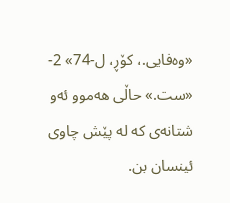«وەفایی.، کۆڕ، ل-74» 2- «ست.» حاڵی هەموو ئەو شتانەی که له پێش چاوی ئینسان بن.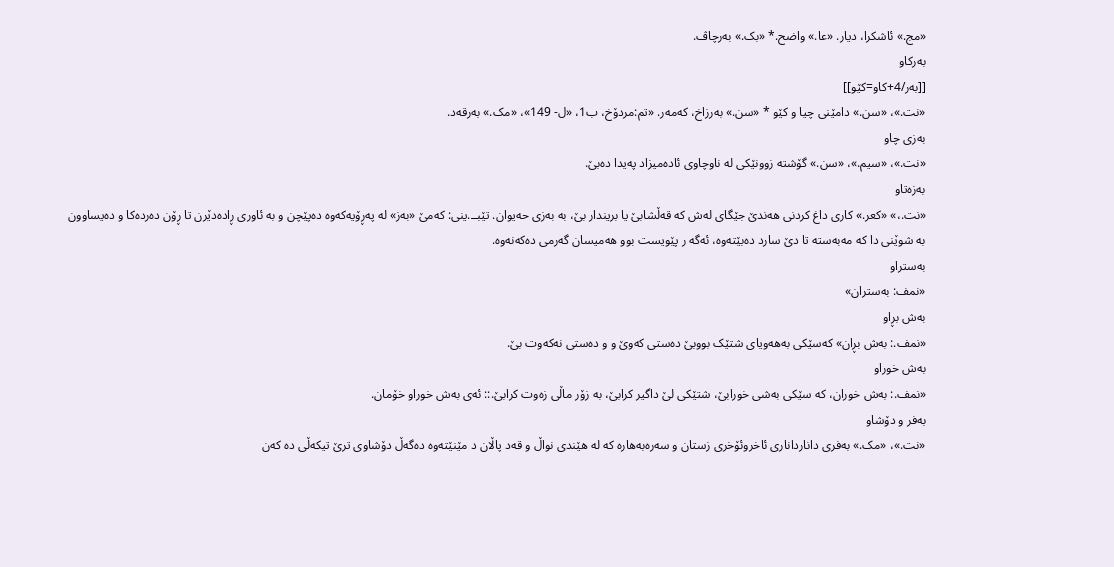«مج.» ئاشکرا، دیار. «عا.» واضح.* «بک.» بەرچاڤ.
بەرکاو
[[به‌ر/4+كاو=كێو]]
«نت.»، «سن.» دامێنی چیا و کێو * «سن.» بەرزاخ، کەمەر. «تم:مردۆخ، ب1، «ل- 149»، «مک.» بەرقەد.
بەزی چاو
«نت.»، «سیم.»، «سن.» گۆشته زوونێکی له ناوچاوی ئادەمیزاد پەیدا دەبێ.
بەزەتاو
«نت.،» «کعر.» کاری داغ کردنی هەندێ جێگای لەش که قەڵشابێ یا بریندار بێ، به بەزی حەیوان. تێبــ.ینی: کەمێ «بەز» له پەڕۆیەکەوه دەپێچن و به ئاوری ڕادەدێرن تا ڕۆن دەردەکا و دەیساوون به شوێنی دا که مەبەسته تا دێ سارد دەبێتەوه، ئەگە ر پێویست بوو هەمیسان گەرمی دەکەنەوه.
بەستراو
«نمف: بەستران»
بەش بڕاو
«نمف.: بەش بڕان» کەسێکی بەهەویای شتێک بووبێ دەستی کەوێ و و دەستی نەکەوت بێ.
بەش خوراو
«نمف.: بەش خوران، کە سێکی بەشی خورابێ، شتێکی لێ داگیر کرابێ، به زۆر ماڵی زەوت کرابێ.:: ئەی بەش خوراو خۆمان.
بەفر و دۆشاو
«نت.»، «مک.» بەفری دانارداناری ئاخروئۆخری زستان و سەرەبەهاره که له هێندی نواڵ و قەد پاڵان د مێنێتەوه دەگەڵ دۆشاوی ترێ تیکەڵی دە کەن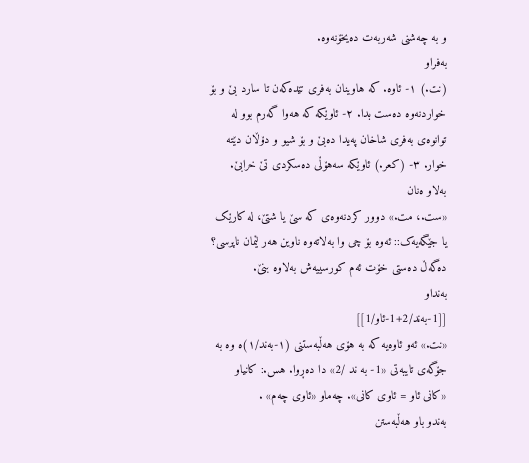و بە چەشنی شەربەت دەیخۆنەوه.
بەفراو
(نت.) ١- ئاوە. کە هاوینان بەفری تێدەکەن تا سارد بێ و بۆ خواردنەوە دەست بدا. ٢- ئاوێکە کە هەوا گەرم بوو لە توانوەی بەفری شاخان پەیدا دەبێ و بۆ شیو و دۆڵان دێتە خوار. ٣- (کعر.) ئاوێکە سەهۆڵی دەسکردی تێ خرابێ.
بەلاو ەنان
«ست.، مت.» دوور کردنەوەی کە سێ یا شتێ، له کارێک یا جێگەیەک:: ئەوه بۆ چی وا بەلاتەوه ناوین هەر لێمان ناپرسی؟ دەگەڵ دەستی خۆت ئەم کورسییەش بەلاوە بنێ.
بەنداو
[[1-به‌ند/2+1-ئاو/1]]
«نت.» ئەو ئاوەیه که بە هۆی هەڵبەستنی (١-بەند/١)ە وە بە جۆگەی تایبەتی «1- بە ند /2» دا دەڕوا. هس.: کانیاو «کانی ئاو = ئاوی کانی». چەماو «ئاوی چەم» .
بەندو باو هەڵبەستن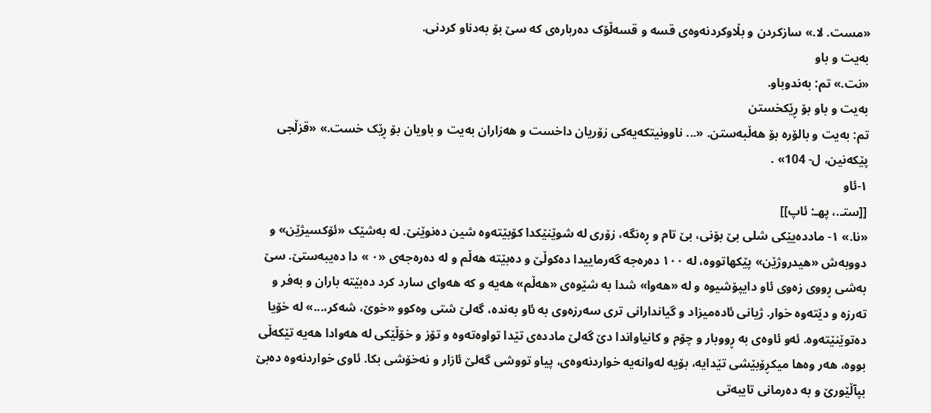«مست. لا.» سازکردن و بڵاوکردنەوەی قسه و قسەڵۆک دەربارەی کە سێ بۆ بەدناو کردنی.
بەیت و باو
«نت.» تم: بەندوباو.
بەیت و باو بۆ ڕێکخستن
تم: بەیت و بالۆره بۆ هەڵبەستن. «... ناوونیتکەیەکی زۆریان داخست و هەزاران بەیت و باویان بۆ ڕێک خست.» «قزڵجی پێکەنین، ل- 104» .
١-ئاو
[[ستـ.، پهـ: ئاپ]]
«نا.» ١- ماددەیێکی شلی بێ بۆنی، بێ تام و ڕەنگه، زۆری لە شوێنێکدا کۆبێتەوە شین دەنوێنێ. لە بەشێک «ئۆکسیژێن» و دووبەش «هیدروژێن» پێکهاتووه، لە ١٠٠ دەرەجە گەرماییدا دەکوڵێ و دەبێتە هەڵم و لە دەرەجەی «٠ » دا دەیبەستێ. سێ بەشی ڕووی زەوی ئاو دایپۆشیوە و لە «هەوا» شدا بە شێوەی «هەڵم» هەیە و کە هەوای سارد کرد دەبێتە باران و بەفر و تەرزە و دێتەوە خوار. ژیانی ئادەمیزاد و گیاندارانی تری سەرزەوی بە ئاو بەنده، گەلێ شتی وەکوو «خوێ، شەکر،...» لە خۆیا دەتوێنێتەوە. ئەو ئاوەی بە ڕووبار و چۆم و کانیاواندا دێ گەلێ ماددەی تێدا تواوەتەوە و تۆز و خۆڵێکی لە هەوادا هەیە تێکەڵی بووه، هەر وەها میکڕۆبێشی تێدایه، بۆیە لەوانەیە خواردنەوەی، پیاو تووشی گەلێ ئازار و نەخۆشی بکا. ئاوی خواردنەوە دەبێ بپآڵێورێ و بە دەرمانی تایبەتی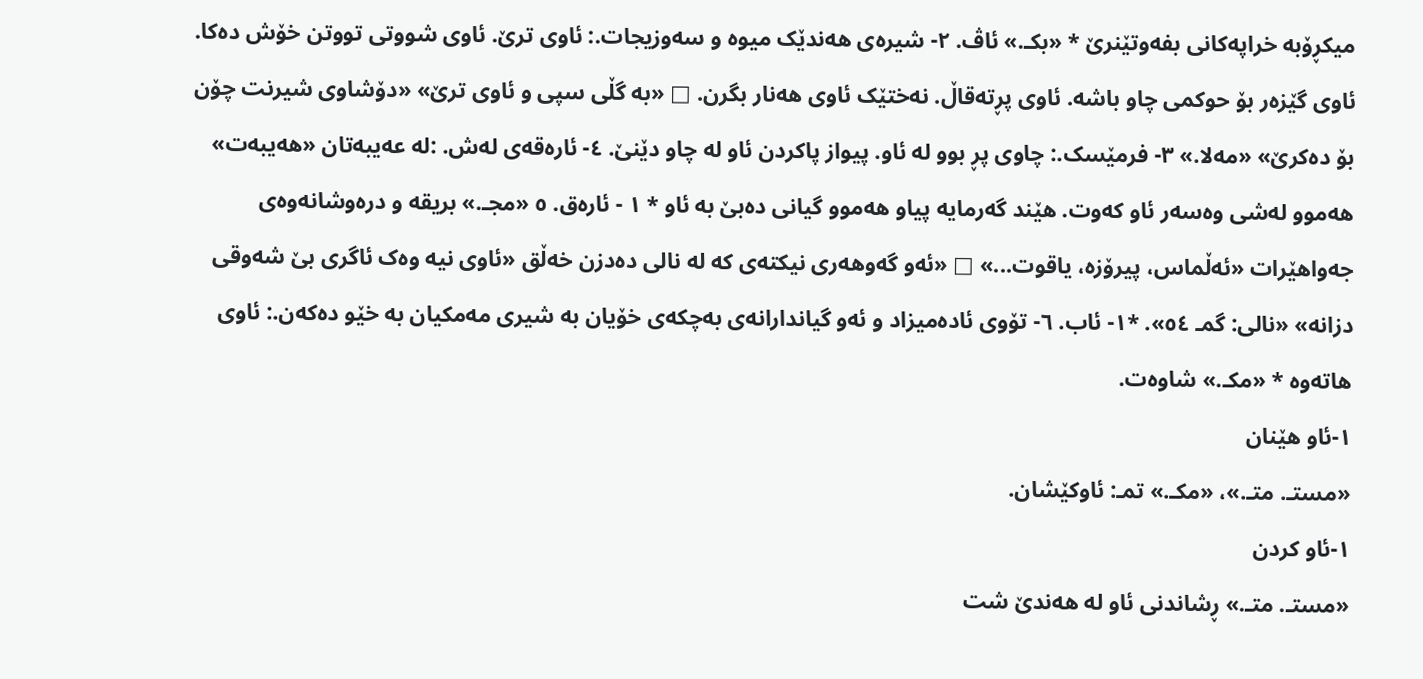میکڕۆبە خراپەکانی بفەوتێنرێ * «بکـ.» ئاڤ. ٢- شیرەی هەندێک میوە و سەوزیجات.: ئاوی ترێ. ئاوی شووتی تووتن خۆش دەکا. ئاوی گێزەر بۆ حوکمی چاو باشە. ئاوی پڕتەقاڵ. نەختێک ئاوی هەنار بگرن. □ «بە گڵی سپی و ئاوی ترێ» «دۆشاوی شیرنت چۆن بۆ دەکرێ» «مەلا.» ٣- فرمێسک.: چاوی پڕ بوو لە ئاو. پیواز پاکردن ئاو لە چاو دێنێ. ٤- ئارەقەی لەش. :لە عەیبەتان «هەیبەت» هەموو لەشی وەسەر ئاو کەوت. هێند گەرمایە پیاو هەموو گیانی دەبێ بە ئاو * ١ - ئارەق. ٥ «مجـ.» بریقە و درەوشانەوەی جەواهێرات «ئەڵماس، پیرۆزه، یاقوت...» □ «ئەو گەوهەری نیکتەی کە لە نالی دەدزن خەڵق «ئاوی نیە وەک ئاگری بێ شەوقی دزانە» «نالی: گمـ ٥٤». *١- ئاب. ٦- تۆوی ئادەمیزاد و ئەو گیاندارانەی بەچکەی خۆیان بە شیری مەمکیان بە خێو دەکەن.: ئاوی هاتەوە * «مکـ.» شاوەت.
١-ئاو هێنان
«مستـ. متـ.»، «مکـ.» تمـ: ئاوکێشان.
١-ئاو کردن
«مستـ. متـ.» ڕشاندنی ئاو لە هەندێ شت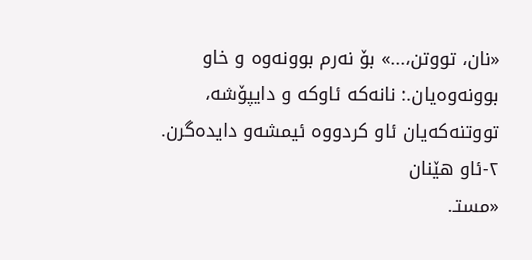«نان، تووتن،...» بۆ نەرم بوونەوە و خاو بوونەوەیان.: نانەکە ئاوکە و دایپۆشە، تووتنەکەیان ئاو کردووە ئیمشەو دایدەگرن.
٢-ئاو هێنان
«مستـ.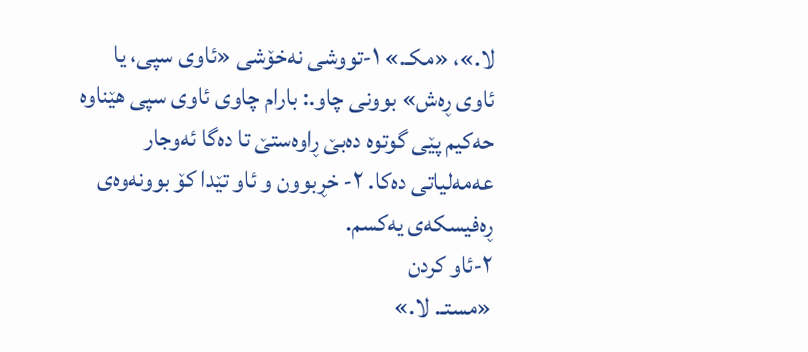لا.»، «مکـ.» ۱-تووشی نەخۆشی «ئاوی سپی، یا ئاوی ڕەش» بوونی چاو.: بارام چاوی ئاوی سپی هێناوە حەکیم پێی گوتوە دەبێ ڕاوەستێ تا دەگا ئەوجار عەمەلیاتی دەکا. ۲- خڕبوون و ئاو تێدا کۆ بوونەوەی ڕەفیسکەی یەکسم.
٢-ئاو کردن
«مستـ. لا.»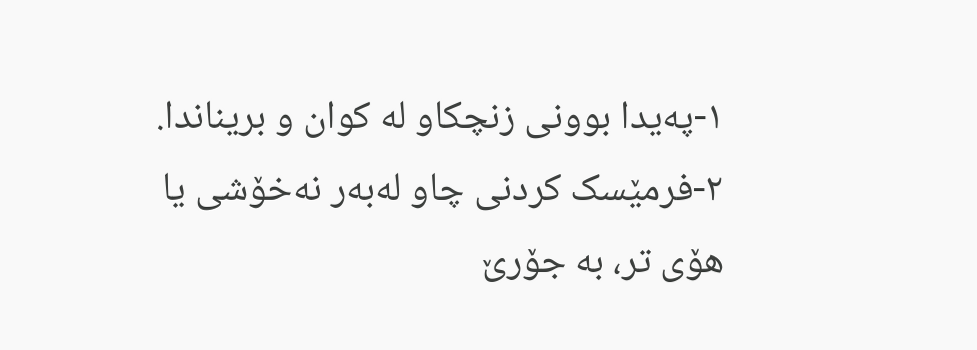۱-پەیدا بوونی زنچکاو لە کوان و بریناندا. ۲-فرمێسک کردنی چاو لەبەر نەخۆشی یا هۆی تر، بە جۆرێ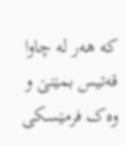کە هەر لە چاوا قەتیس بمێنێ و وەک فرمێسکی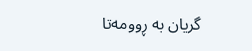گریان بە ڕوومەتا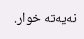نەیەتە خوار.